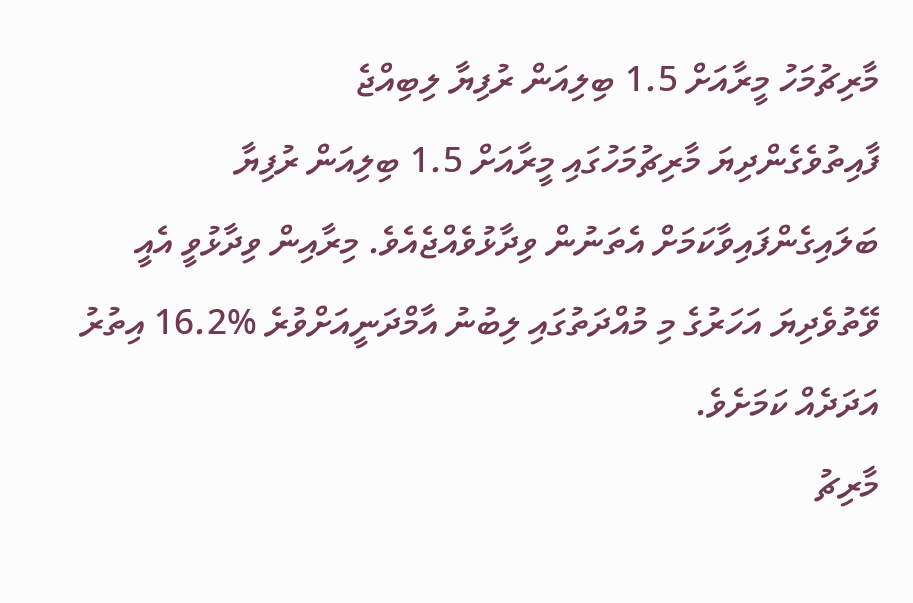މާރިޗުމަހު މީރާއަށް 1.5 ބިލިއަން ރުފިޔާ ލިބިއްޖެ
ފާއިތުވެގެންދިޔަ މާރިޗުމަހުގައި މީރާއަށް 1.5 ބިލިއަން ރުފިޔާ ބަލައިގެންފައިވާކަމަށް އެތަނުން ވިދާޅުވެއްޖެއެވެ. މިރާއިން ވިދާޅުވީ އެއީ ވޭތުވެދިޔަ އަހަރުގެ މި މުއްދަތުގައި ލިބުނު އާމްދަނީއަށްވުރެ %16.2 އިތުރު އަދަދެއް ކަމަށެވެ.
މާރިޗު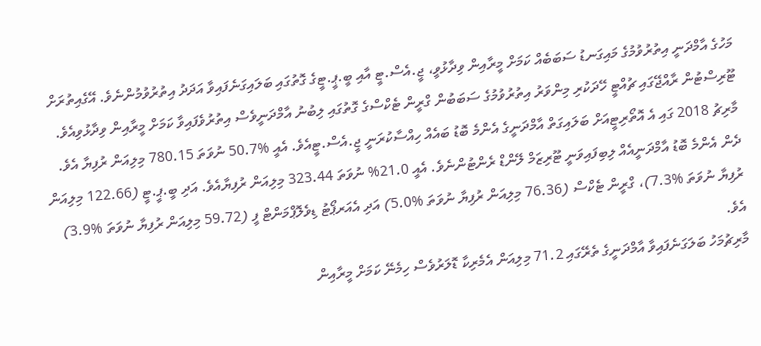މަހުގެ އާމްދަނީ އިތުރުވުމުގެ މައިގަނޑު ސަބަބެއް ކަމަށް މީރާއިން ވިދާޅުވީ، ޖީ.އެސް.ޓީ އާއި ބީ.ޕީ.ޓީގެ ގޮތުގައި ބަލައިގަނެފައިވާ އަދަދު އިތުރުވުމުންނެވެ. އޭގެއިތުރަށް ޓޫރިސްޓުން ރާއްޖޭގައި ޗުއްޓީ ހޭދަކުރި މިންވަރު އިތުރުވުމުގެ ސަބަބުން ގްރީން ޓެކްސްގެ ގޮތުގައި ލިބުނު އާމްދަނީވެސް އިތުރުވެފައިވާ ކަމަށް މީރާއިން ވިދާޅުވިއެވެ.
މާރިޗު 2018 ގައި އެ އޮތޯރިޓީއަށް ބަލައިގަތް އާމްދަނީގެ އެންމެ ބޮޑު ބައެއް ހިއްސާކުރަނީ ޖީ.އެސް.ޓީއެވެ. އެއީ %50.7 ނުވަތަ 780.15 މިލިއަން ރުފިޔާ އެވެ. ދެން އެންމެ ބޮޑު އާމްދަނީއެއް ލިބިފައިވަނީ ޓޫރިޒަމް ލޭންޑް ރެންޓުންނެވެ. އެއީ 21.0% ނުވަތަ 323.44 މިލިއަން ރުފިޔާއެވެ. އަދި ބީ.ޕީ.ޓީ (122.66 މިލިއަން ރުފިޔާ ނުވަތަ %7.3)، ގްރީން ޓެކްސް (76.36 މިލިއަން ރުފިޔާ ނުވަތަ %5.0) އަދި އެއަރޕޯޓު ޑިވެލޮޕްމަންޓް ފީ (59.72 މިލިއަން ރުފިޔާ ނުވަތަ %3.9) އެވެ.
މާރިޗުމަހު ބަލަގަނެފައިވާ އާމްދަނީގެ ތެރޭގައި 71.2 މިލިއަން އެމެރިކާ ޑޮލަރުވެސް ހިމެނޭ ކަމަށް މީރާއިން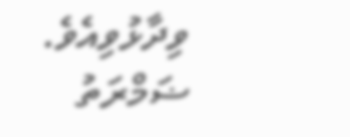ވިދާޅުވިއެވެ.
ޟަމްރަތު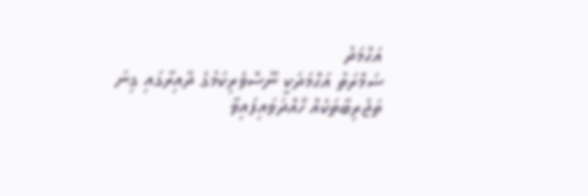އަޙްމަދު
ޟަމްރަތު އަޙްމަދަކީ ނޫސްވެރިކަމުގެ ދާއިރާގައި ގިނަ ތަޖުރިބާތަކެއް ހޯއްދަވައިފައިވާ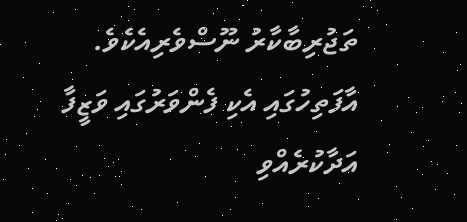ތަޖުރިބާކާރު ނޫސްވެރިއެކެވެ. އާފަތިހުގައި އެކި ފެންވަރުގައި ވަޒީފާ އަދާކުރެއްވި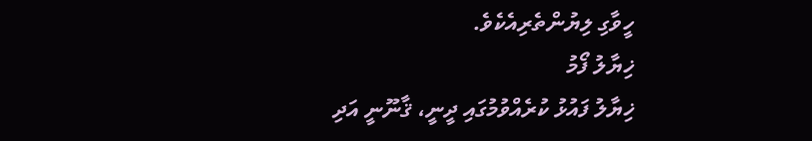ހީވާގި ލިޔުންތެރިއެކެވެ.
ޚިޔާލު ފޯމު
ޚިޔާލު ފައުޅު ކުރެއްވުމުގައި ދީނީ، ޤާނޫނީ އަދި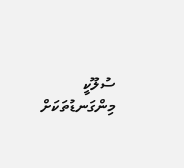ސުލޫކީ މިންގަނޑުތަކަށް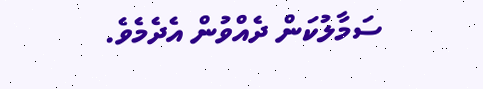ސަމާލުކަން ދެއްވުން އެދެމެވެ.